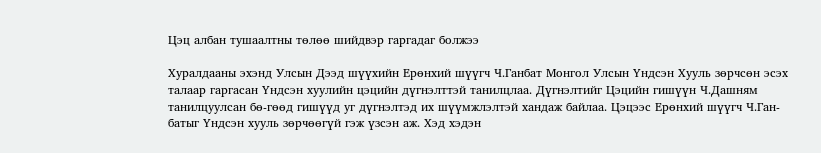Цэц албан тушаалтны төлөө шийдвэр гаргадаг болжээ

Хуралдааны эхэнд Улсын Дээд шүүхийн Ерөнхий шүүгч Ч.Ганбат Монгол Улсын Үндсэн Хууль зөрчсөн эсэх талаар гаргасан Үндсэн хуулийн цэцийн дүгнэлттэй танилцлаа. Дүгнэлтийг Цэцийн гишүүн Ч.Дашням танилцуулсан бө-гөөд гишүүд уг дүгнэлтэд их шүүмжлэлтэй хандаж байлаа. Цэцээс Ерөнхий шүүгч Ч.Ган-батыг Үндсэн хууль зөрчөөгүй гэж үзсэн аж. Хэд хэдэн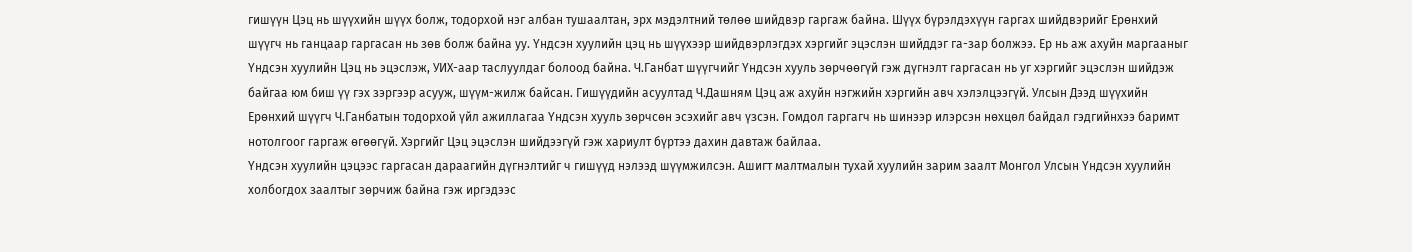гишүүн Цэц нь шүүхийн шүүх болж, тодорхой нэг албан тушаалтан, эрх мэдэлтний төлөө шийдвэр гаргаж байна. Шүүх бүрэлдэхүүн гаргах шийдвэрийг Ерөнхий шүүгч нь ганцаар гаргасан нь зөв болж байна уу. Үндсэн хуулийн цэц нь шүүхээр шийдвэрлэгдэх хэргийг эцэслэн шийддэг га-зар болжээ. Ер нь аж ахуйн маргааныг Үндсэн хуулийн Цэц нь эцэслэж, УИХ-аар таслуулдаг болоод байна. Ч.Ганбат шүүгчийг Үндсэн хууль зөрчөөгүй гэж дүгнэлт гаргасан нь уг хэргийг эцэслэн шийдэж байгаа юм биш үү гэх зэргээр асууж, шүүм-жилж байсан. Гишүүдийн асуултад Ч.Дашням Цэц аж ахуйн нэгжийн хэргийн авч хэлэлцээгүй. Улсын Дээд шүүхийн Ерөнхий шүүгч Ч.Ганбатын тодорхой үйл ажиллагаа Үндсэн хууль зөрчсөн эсэхийг авч үзсэн. Гомдол гаргагч нь шинээр илэрсэн нөхцөл байдал гэдгийнхээ баримт нотолгоог гаргаж өгөөгүй. Хэргийг Цэц эцэслэн шийдээгүй гэж хариулт бүртээ дахин давтаж байлаа.
Үндсэн хуулийн цэцээс гаргасан дараагийн дүгнэлтийг ч гишүүд нэлээд шүүмжилсэн. Ашигт малтмалын тухай хуулийн зарим заалт Монгол Улсын Үндсэн хуулийн холбогдох заалтыг зөрчиж байна гэж иргэдээс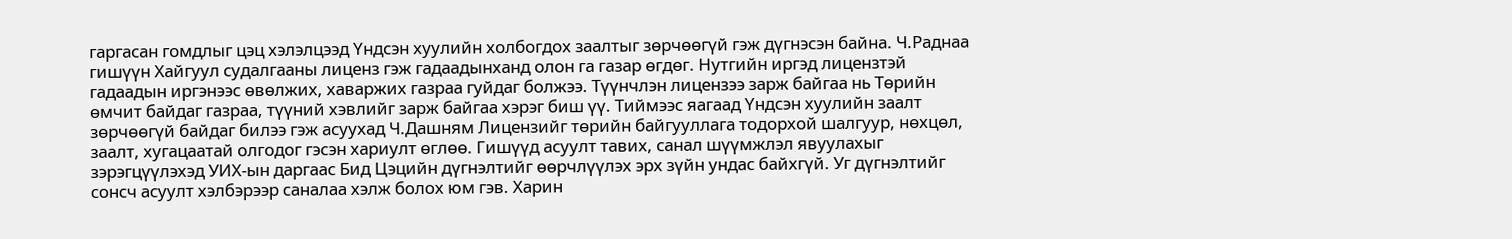гаргасан гомдлыг цэц хэлэлцээд Үндсэн хуулийн холбогдох заалтыг зөрчөөгүй гэж дүгнэсэн байна. Ч.Раднаа гишүүн Хайгуул судалгааны лиценз гэж гадаадынханд олон га газар өгдөг. Нутгийн иргэд лицензтэй гадаадын иргэнээс өвөлжих, хаваржих газраа гуйдаг болжээ. Түүнчлэн лицензээ зарж байгаа нь Төрийн өмчит байдаг газраа, түүний хэвлийг зарж байгаа хэрэг биш үү. Тиймээс яагаад Үндсэн хуулийн заалт зөрчөөгүй байдаг билээ гэж асуухад Ч.Дашням Лицензийг төрийн байгууллага тодорхой шалгуур, нөхцөл, заалт, хугацаатай олгодог гэсэн хариулт өглөө. Гишүүд асуулт тавих, санал шүүмжлэл явуулахыг зэрэгцүүлэхэд УИХ-ын даргаас Бид Цэцийн дүгнэлтийг өөрчлүүлэх эрх зүйн ундас байхгүй. Уг дүгнэлтийг сонсч асуулт хэлбэрээр саналаа хэлж болох юм гэв. Харин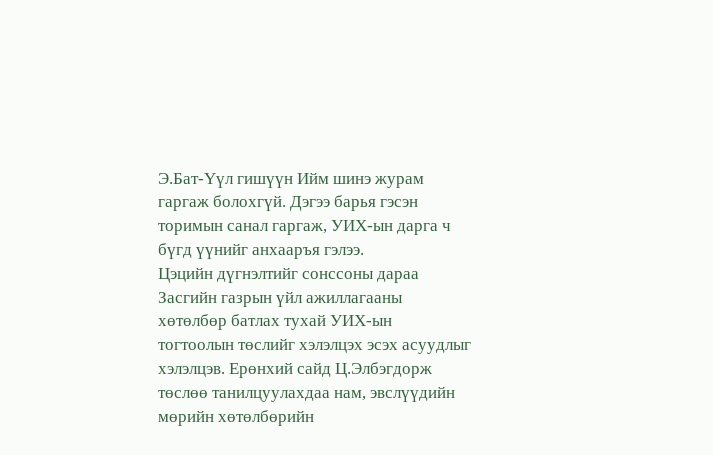Э.Бат-Үүл гишүүн Ийм шинэ журам гаргаж болохгүй. Дэгээ барья гэсэн торимын санал гаргаж, УИХ-ын дарга ч бүгд үүнийг анхааръя гэлээ.
Цэцийн дүгнэлтийг сонссоны дараа Засгийн газрын үйл ажиллагааны хөтөлбөр батлах тухай УИХ-ын тогтоолын төслийг хэлэлцэх эсэх асуудлыг хэлэлцэв. Ерөнхий сайд Ц.Элбэгдорж төслөө танилцуулахдаа нам, эвслүүдийн мөрийн хөтөлбөрийн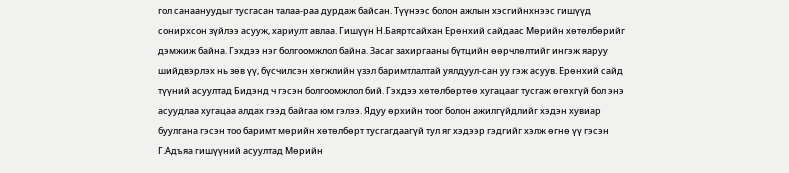гол санаануудыг тусгасан талаа-раа дурдаж байсан. Түүнээс болон ажлын хэсгийнхнээс гишүүд сонирхсон зүйлээ асууж, хариулт авлаа. Гишүүн Н.Баяртсайхан Ерөнхий сайдаас Мөрийн хөтөлбөрийг дэмжиж байна. Гэхдээ нэг болгоомжлол байна. Засаг захиргааны бүтцийн өөрчлөлтийг ингэж яаруу шийдвэрлэх нь зөв үү, бүсчилсэн хөгжлийн үзэл баримтлалтай уялдуул-сан уу гэж асуув. Ерөнхий сайд түүний асуултад Бидэнд ч гэсэн болгоомжлол бий. Гэхдээ хөтөлбөртөө хугацааг тусгаж өгөхгүй бол энэ асуудлаа хугацаа алдах гээд байгаа юм гэлээ. Ядуу өрхийн тоог болон ажилгүйдлийг хэдэн хувиар буулгана гэсэн тоо баримт мөрийн хөтөлбөрт тусгагдаагүй тул яг хэдээр гэдгийг хэлж өгнө үү гэсэн Г.Адъяа гишүүний асуултад Мөрийн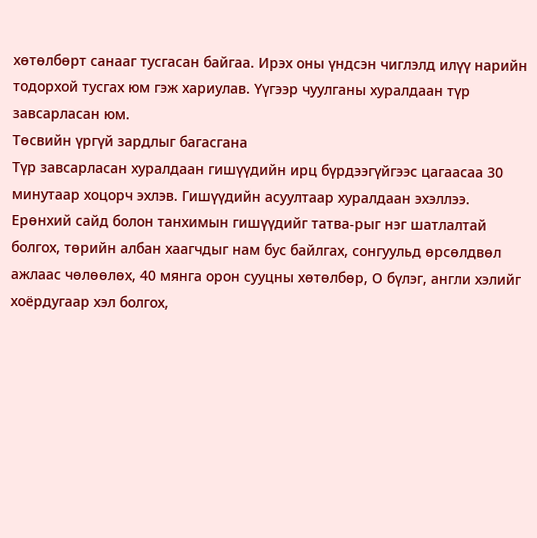хөтөлбөрт санааг тусгасан байгаа. Ирэх оны үндсэн чиглэлд илүү нарийн тодорхой тусгах юм гэж хариулав. Үүгээр чуулганы хуралдаан түр завсарласан юм.
Төсвийн үргүй зардлыг багасгана
Түр завсарласан хуралдаан гишүүдийн ирц бүрдээгүйгээс цагаасаа 30 минутаар хоцорч эхлэв. Гишүүдийн асуултаар хуралдаан эхэллээ. Ерөнхий сайд болон танхимын гишүүдийг татва-рыг нэг шатлалтай болгох, төрийн албан хаагчдыг нам бус байлгах, сонгуульд өрсөлдвөл ажлаас чөлөөлөх, 40 мянга орон сууцны хөтөлбөр, О бүлэг, англи хэлийг хоёрдугаар хэл болгох,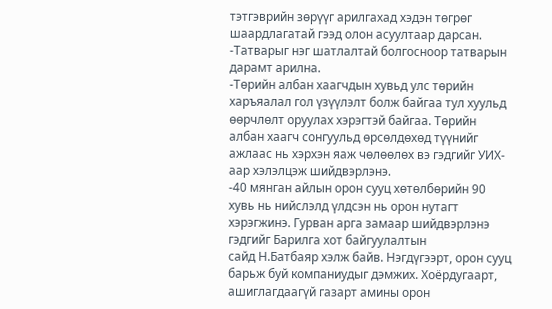тэтгэврийн зөрүүг арилгахад хэдэн төгрөг шаардлагатай гээд олон асуултаар дарсан.
-Татварыг нэг шатлалтай болгосноор татварын дарамт арилна.
-Төрийн албан хаагчдын хувьд улс төрийн харъяалал гол үзүүлэлт болж байгаа тул хуульд өөрчлөлт оруулах хэрэгтэй байгаа. Төрийн албан хаагч сонгуульд өрсөлдөхөд түүнийг ажлаас нь хэрхэн яаж чөлөөлөх вэ гэдгийг УИХ-аар хэлэлцэж шийдвэрлэнэ.
-40 мянган айлын орон сууц хөтөлбөрийн 90 хувь нь нийслэлд үлдсэн нь орон нутагт хэрэгжинэ. Гурван арга замаар шийдвэрлэнэ гэдгийг Барилга хот байгуулалтын
сайд Н.Батбаяр хэлж байв. Нэгдүгээрт, орон сууц барьж буй компаниудыг дэмжих. Хоёрдугаарт, ашиглагдаагүй газарт амины орон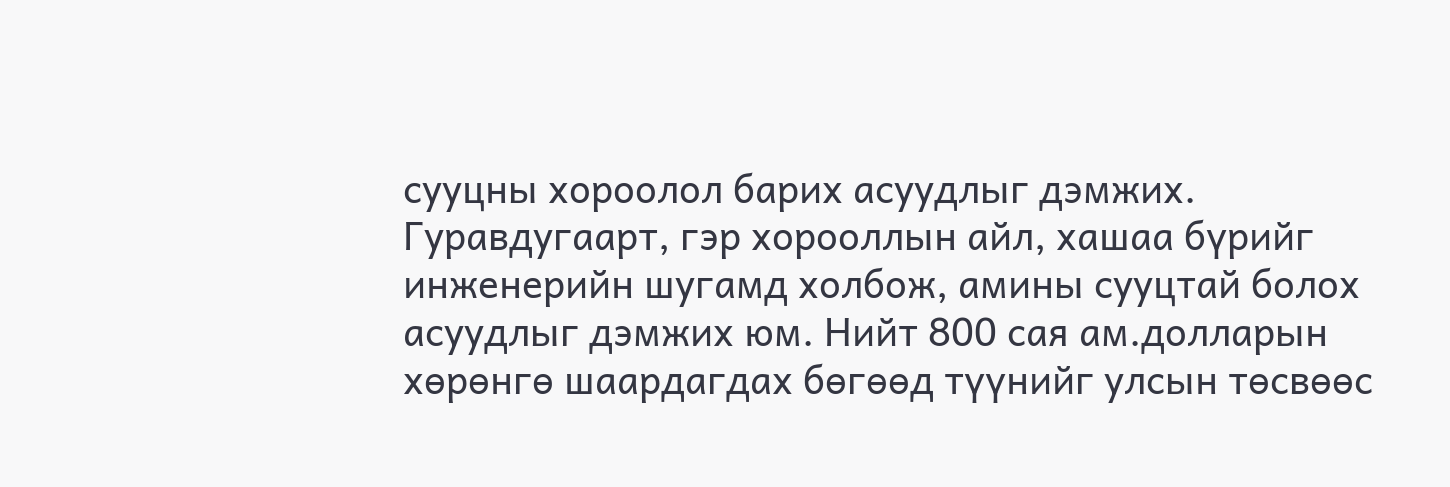сууцны хороолол барих асуудлыг дэмжих. Гуравдугаарт, гэр хорооллын айл, хашаа бүрийг инженерийн шугамд холбож, амины сууцтай болох асуудлыг дэмжих юм. Нийт 800 сая ам.долларын хөрөнгө шаардагдах бөгөөд түүнийг улсын төсвөөс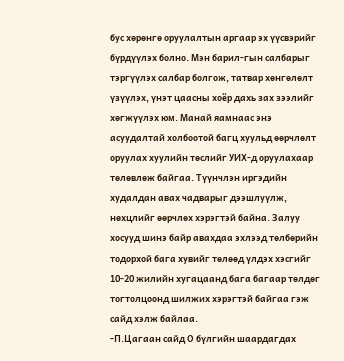бус хөрөнгө оруулалтын аргаар эх үүсвэрийг бүрдүүлэх болно. Мэн барил-гын салбарыг тэргүүлэх салбар болгож, татвар хөнгөлөлт үзүүлэх, үнэт цаасны хоёр дахь зах зээлийг хөгжүүлэх юм. Манай яамнаас энэ асуудалтай холбоотой багц хуульд өөрчлөлт оруулах хуулийн төслийг УИХ-д оруулахаар төлөвлөж байгаа. Түүнчлэн иргэдийн худалдан авах чадварыг дээшлуүлж, нөхцлийг өөрчлөх хэрэгтэй байна. Залуу хосууд шинэ байр авахдаа эхлээд төлбөрийн тодорхой бага хувийг төлөөд үлдэх хэсгийг 10-20 жилийн хугацаанд бага багаар төлдөг тогтолцоонд шилжих хэрэгтэй байгаа гэж сайд хэлж байлаа.
-П.Цагаан сайд О бүлгийн шаардагдах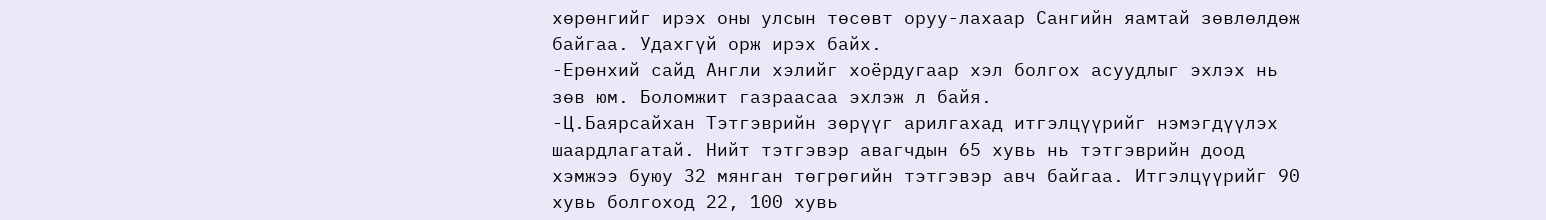хөрөнгийг ирэх оны улсын төсөвт оруу-лахаар Сангийн яамтай зөвлөлдөж байгаа. Удахгүй орж ирэх байх.
-Ерөнхий сайд Англи хэлийг хоёрдугаар хэл болгох асуудлыг эхлэх нь зөв юм. Боломжит газраасаа эхлэж л байя.
-Ц.Баярсайхан Тэтгэврийн зөрүүг арилгахад итгэлцүүрийг нэмэгдүүлэх шаардлагатай. Нийт тэтгэвэр авагчдын 65 хувь нь тэтгэврийн доод хэмжээ буюу 32 мянган төгрөгийн тэтгэвэр авч байгаа. Итгэлцүүрийг 90 хувь болгоход 22, 100 хувь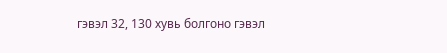гэвэл 32, 130 хувь болгоно гэвэл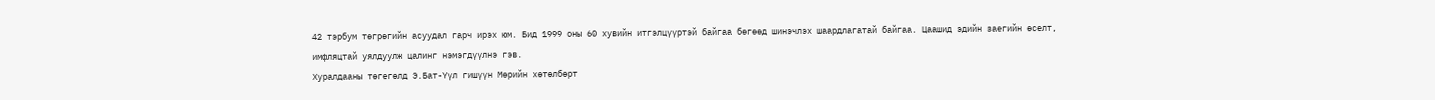42 тэрбум төгрөгийн асуудал гарч ирэх юм. Бид 1999 оны 60 хувийн итгэлцүүртэй байгаа бөгөөд шинэчлэх шаардлагатай байгаа. Цаашид эдийн заегийн өселт, имфляцтай уялдуулж цалинг нэмэгдүүлнэ гэв.
Хуралдааны төгегөлд Э.Бат-Үүл гишүүн Мөрийн хөтөлбөрт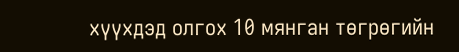хүүхдэд олгох 10 мянган төгрөгийн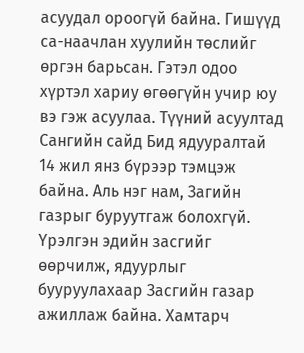асуудал ороогүй байна. Гишүүд са-наачлан хуулийн төслийг өргэн барьсан. Гэтэл одоо хүртэл хариу өгөөгүйн учир юу вэ гэж асуулаа. Түүний асуултад Сангийн сайд Бид ядууралтай 14 жил янз бүрээр тэмцэж байна. Аль нэг нам, Загийн газрыг буруутгаж болохгүй. Үрэлгэн эдийн засгийг өөрчилж, ядуурлыг бууруулахаар Засгийн газар ажиллаж байна. Хамтарч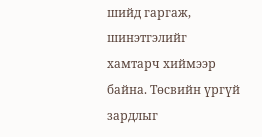шийд гаргаж, шинэтгэлийг хамтарч хиймээр байна. Төсвийн үргүй зардлыг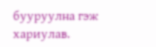бууруулна гэж хариулав.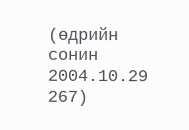(өдрийн сонин 2004.10.29 267)